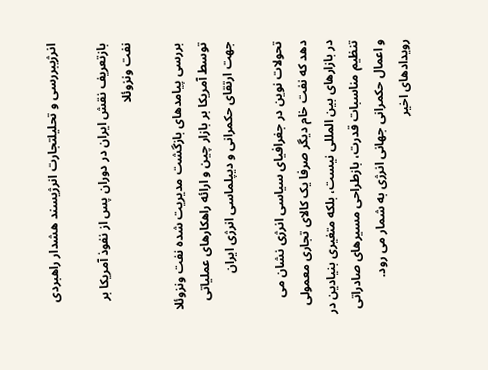انرژیبررسی و تحلیلتجارت انرژیسند هشدار راهبردی

بازتعریف نقش ایران در دوران پس از نفوذ آمریکا بر نفت ونزوئلا

بررسی پیامدهای بازگشت مدیریت شده نفت ونزوئلا توسط آمریکا بر بازار چین و ارائه راهکارهای عملیاتی جهت ارتقای حکمرانی و دیپلماسی انرژی ایران

تحولات نوین در جغرافیای سیاسی انرژی نشان می دهد که نفت خام دیگر صرفا یک کالای تجاری معمولی در بازارهای بین المللی نیست، بلکه متغیری بنیادین در تنظیم مناسبات قدرت، بازطراحی مسیرهای صادراتی و اعمال حکمرانی جهانی انرژی به شمار می رود. رویدادهای اخیر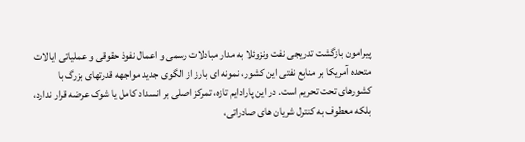پیرامون بازگشت تدریجی نفت ونزوئلا به مدار مبادلات رسمی و اعمال نفوذ حقوقی و عملیاتی ایالات متحده آمریکا بر منابع نفتی این کشور، نمونه ای بارز از الگوی جدید مواجهه قدرتهای بزرگ با کشورهای تحت تحریم است. در این پارادایم تازه، تمرکز اصلی بر انسداد کامل یا شوک عرضه قرار ندارد، بلکه معطوف به کنترل شریان های صادراتی،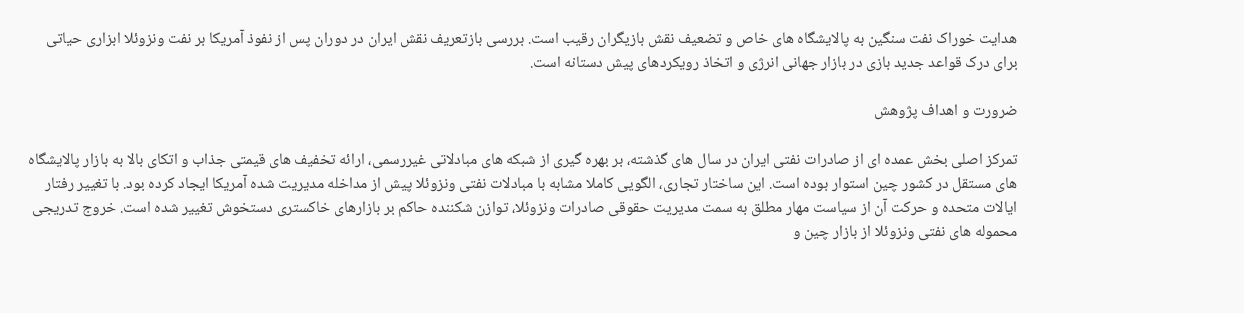هدایت خوراک نفت سنگین به پالایشگاه های خاص و تضعیف نقش بازیگران رقیب است. بررسی بازتعریف نقش ایران در دوران پس از نفوذ آمریکا بر نفت ونزوئلا ابزاری حیاتی برای درک قواعد جدید بازی در بازار جهانی انرژی و اتخاذ رویکردهای پیش دستانه است.

ضرورت و اهداف پژوهش

تمرکز اصلی بخش عمده ای از صادرات نفتی ایران در سال های گذشته، بر بهره گیری از شبکه های مبادلاتی غیررسمی، ارائه تخفیف های قیمتی جذاب و اتکای بالا به بازار پالایشگاه های مستقل در کشور چین استوار بوده است. این ساختار تجاری، الگویی کاملا مشابه با مبادلات نفتی ونزوئلا پیش از مداخله مدیریت شده آمریکا ایجاد کرده بود. با تغییر رفتار ایالات متحده و حرکت آن از سیاست مهار مطلق به سمت مدیریت حقوقی صادرات ونزوئلا، توازن شکننده حاکم بر بازارهای خاکستری دستخوش تغییر شده است. خروج تدریجی محموله های نفتی ونزوئلا از بازار چین و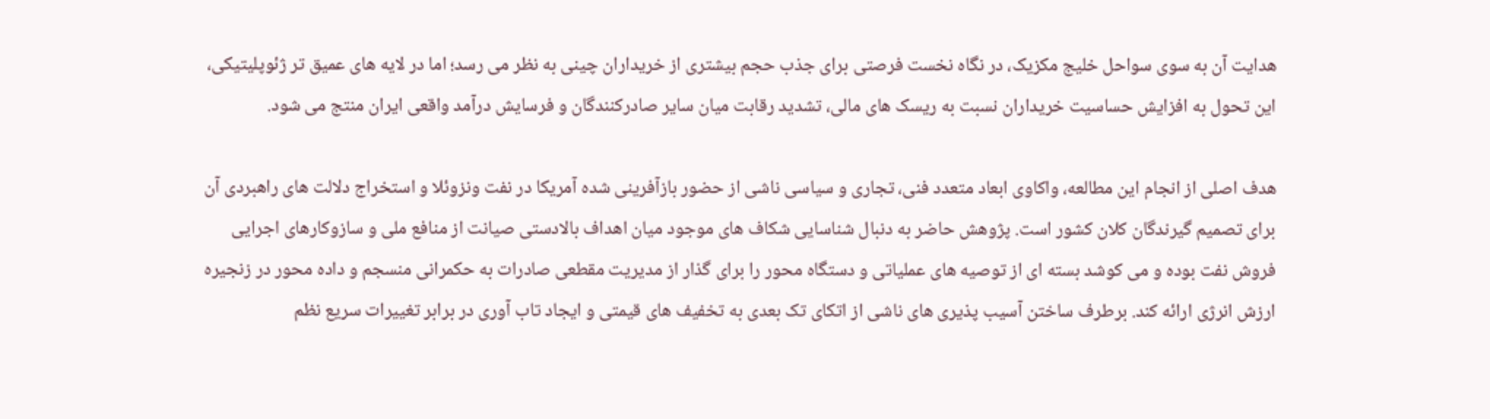هدایت آن به سوی سواحل خلیج مکزیک، در نگاه نخست فرصتی برای جذب حجم بیشتری از خریداران چینی به نظر می رسد؛ اما در لایه های عمیق تر ژئوپلیتیکی، این تحول به افزایش حساسیت خریداران نسبت به ریسک های مالی، تشدید رقابت میان سایر صادرکنندگان و فرسایش درآمد واقعی ایران منتج می شود.

هدف اصلی از انجام این مطالعه، واکاوی ابعاد متعدد فنی، تجاری و سیاسی ناشی از حضور بازآفرینی شده آمریکا در نفت ونزوئلا و استخراج دلالت های راهبردی آن برای تصمیم گیرندگان کلان کشور است. پژوهش حاضر به دنبال شناسایی شکاف های موجود میان اهداف بالادستی صیانت از منافع ملی و سازوکارهای اجرایی فروش نفت بوده و می کوشد بسته ای از توصیه های عملیاتی و دستگاه محور را برای گذار از مدیریت مقطعی صادرات به حکمرانی منسجم و داده محور در زنجیره ارزش انرژی ارائه کند. برطرف ساختن آسیب پذیری های ناشی از اتکای تک بعدی به تخفیف های قیمتی و ایجاد تاب آوری در برابر تغییرات سریع نظم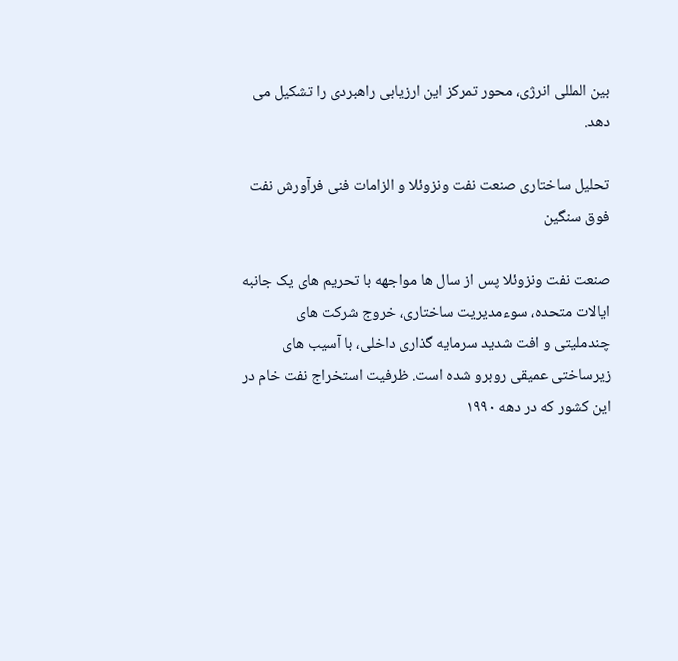بین المللی انرژی، محور تمرکز این ارزیابی راهبردی را تشکیل می دهد.

تحلیل ساختاری صنعت نفت ونزوئلا و الزامات فنی فرآورش نفت فوق سنگین

صنعت نفت ونزوئلا پس از سال ها مواجهه با تحریم های یک جانبه ایالات متحده، سوءمدیریت ساختاری، خروج شرکت های چندملیتی و افت شدید سرمایه گذاری داخلی، با آسیب های زیرساختی عمیقی روبرو شده است. ظرفیت استخراج نفت خام در این کشور که در دهه ۱۹۹۰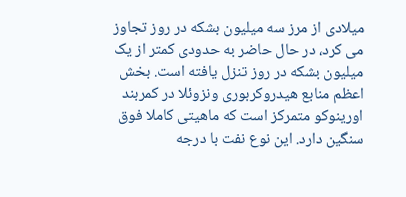میلادی از مرز سه میلیون بشکه در روز تجاوز می کرد، در حال حاضر به حدودی کمتر از یک میلیون بشکه در روز تنزل یافته است. بخش اعظم منابع هیدروکربوری ونزوئلا در کمربند اورینوکو متمرکز است که ماهیتی کاملا فوق سنگین دارد. این نوع نفت با درجه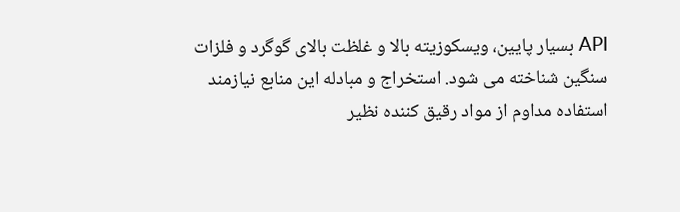API بسیار پایین، ویسکوزیته بالا و غلظت بالای گوگرد و فلزات سنگین شناخته می شود. استخراج و مبادله این منابع نیازمند استفاده مداوم از مواد رقیق کننده نظیر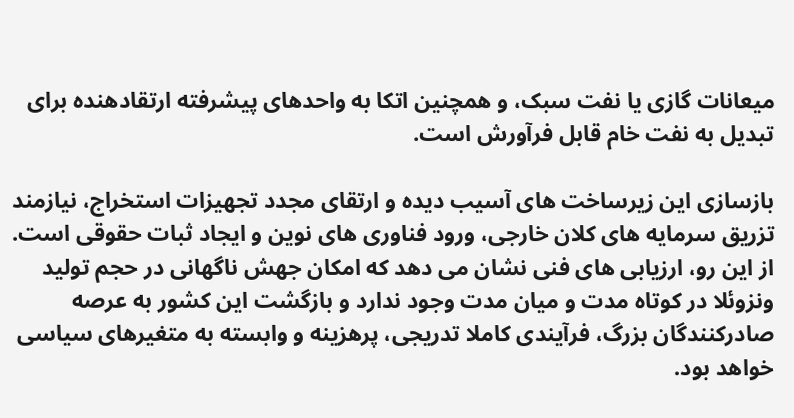میعانات گازی یا نفت سبک، و همچنین اتکا به واحدهای پیشرفته ارتقادهنده برای تبدیل به نفت خام قابل فرآورش است.

بازسازی این زیرساخت های آسیب دیده و ارتقای مجدد تجهیزات استخراج، نیازمند تزریق سرمایه های کلان خارجی، ورود فناوری های نوین و ایجاد ثبات حقوقی است. از این رو، ارزیابی های فنی نشان می دهد که امکان جهش ناگهانی در حجم تولید ونزوئلا در کوتاه مدت و میان مدت وجود ندارد و بازگشت این کشور به عرصه صادرکنندگان بزرگ، فرآیندی کاملا تدریجی، پرهزینه و وابسته به متغیرهای سیاسی خواهد بود.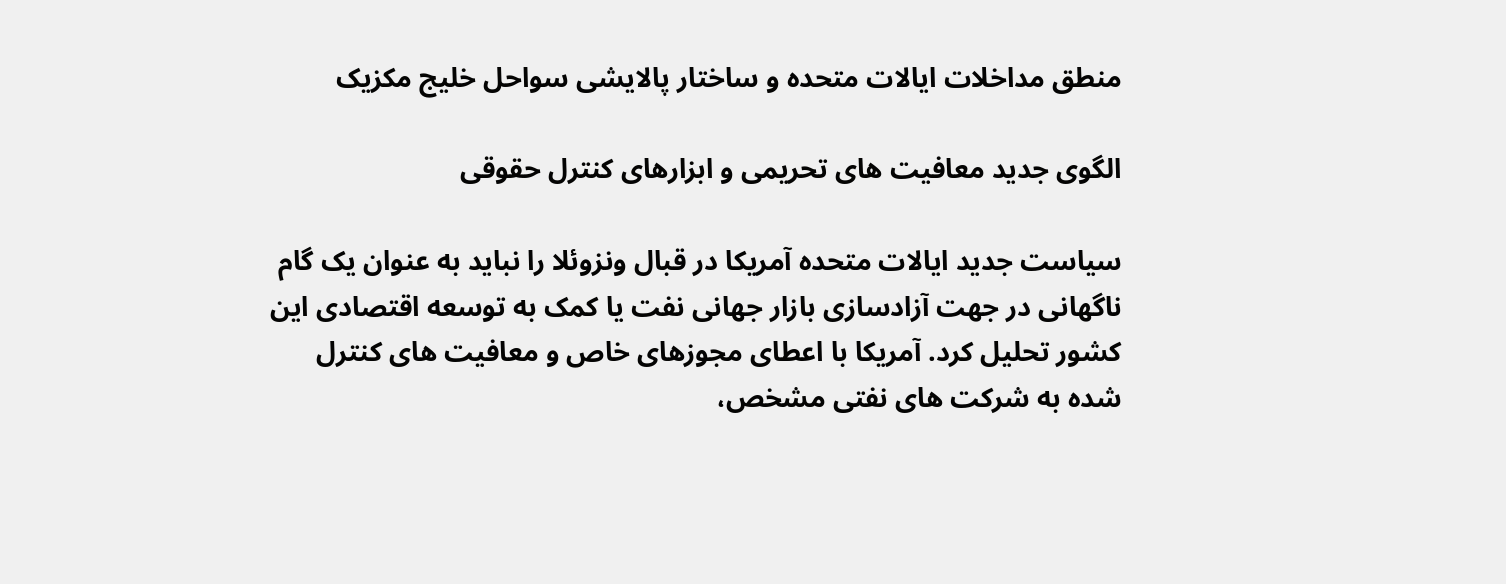منطق مداخلات ایالات متحده و ساختار پالایشی سواحل خلیج مکزیک

الگوی جدید معافیت های تحریمی و ابزارهای کنترل حقوقی

سیاست جدید ایالات متحده آمریکا در قبال ونزوئلا را نباید به عنوان یک گام ناگهانی در جهت آزادسازی بازار جهانی نفت یا کمک به توسعه اقتصادی این کشور تحلیل کرد. آمریکا با اعطای مجوزهای خاص و معافیت های کنترل شده به شرکت های نفتی مشخص،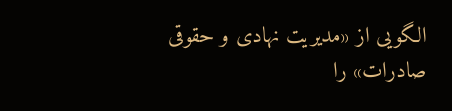الگویی از «مدیریت نهادی و حقوقی صادرات» را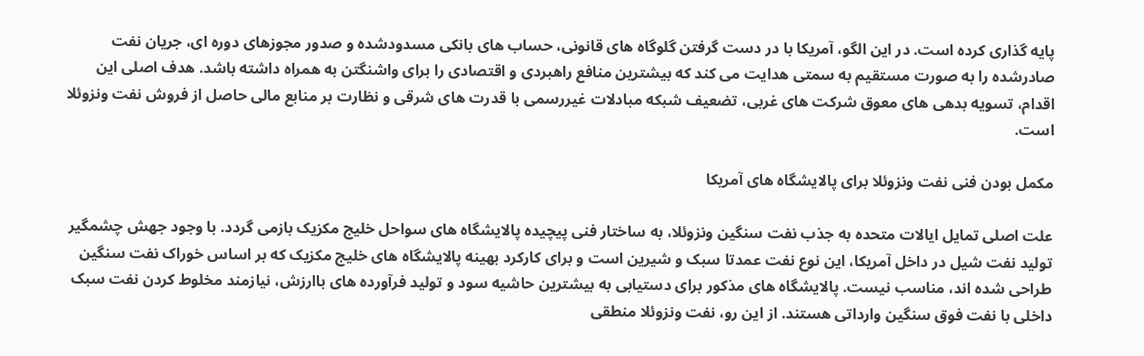پایه گذاری کرده است. در این الگو، آمریکا با در دست گرفتن گلوگاه های قانونی، حساب های بانکی مسدودشده و صدور مجوزهای دوره ای، جریان نفت صادرشده را به صورت مستقیم به سمتی هدایت می کند که بیشترین منافع راهبردی و اقتصادی را برای واشنگتن به همراه داشته باشد. هدف اصلی این اقدام، تسویه بدهی های معوق شرکت های غربی، تضعیف شبکه مبادلات غیررسمی با قدرت های شرقی و نظارت بر منابع مالی حاصل از فروش نفت ونزوئلا است.

مکمل بودن فنی نفت ونزوئلا برای پالایشگاه های آمریکا

علت اصلی تمایل ایالات متحده به جذب نفت سنگین ونزوئلا، به ساختار فنی پیچیده پالایشگاه های سواحل خلیج مکزیک بازمی گردد. با وجود جهش چشمگیر تولید نفت شیل در داخل آمریکا، این نوع نفت عمدتا سبک و شیرین است و برای کارکرد بهینه پالایشگاه های خلیج مکزیک که بر اساس خوراک نفت سنگین طراحی شده اند، مناسب نیست. پالایشگاه های مذکور برای دستیابی به بیشترین حاشیه سود و تولید فرآورده های باارزش، نیازمند مخلوط کردن نفت سبک داخلی با نفت فوق سنگین وارداتی هستند. از این رو، نفت ونزوئلا منطقی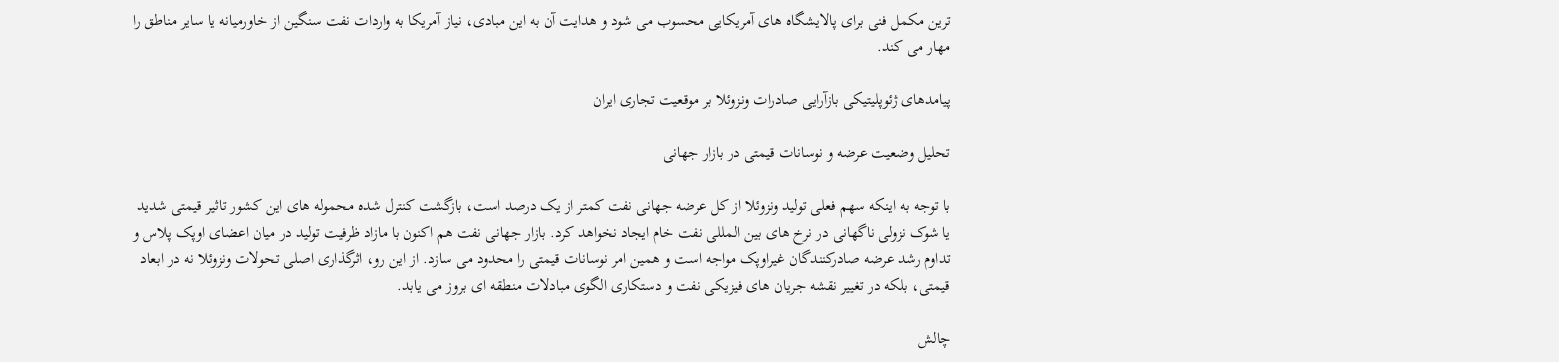ترین مکمل فنی برای پالایشگاه های آمریکایی محسوب می شود و هدایت آن به این مبادی، نیاز آمریکا به واردات نفت سنگین از خاورمیانه یا سایر مناطق را مهار می کند.

پیامدهای ژئوپلیتیکی بازآرایی صادرات ونزوئلا بر موقعیت تجاری ایران

تحلیل وضعیت عرضه و نوسانات قیمتی در بازار جهانی

با توجه به اینکه سهم فعلی تولید ونزوئلا از کل عرضه جهانی نفت کمتر از یک درصد است، بازگشت کنترل شده محموله های این کشور تاثیر قیمتی شدید یا شوک نزولی ناگهانی در نرخ های بین المللی نفت خام ایجاد نخواهد کرد. بازار جهانی نفت هم اکنون با مازاد ظرفیت تولید در میان اعضای اوپک پلاس و تداوم رشد عرضه صادرکنندگان غیراوپک مواجه است و همین امر نوسانات قیمتی را محدود می سازد. از این رو، اثرگذاری اصلی تحولات ونزوئلا نه در ابعاد قیمتی، بلکه در تغییر نقشه جریان های فیزیکی نفت و دستکاری الگوی مبادلات منطقه ای بروز می یابد.

چالش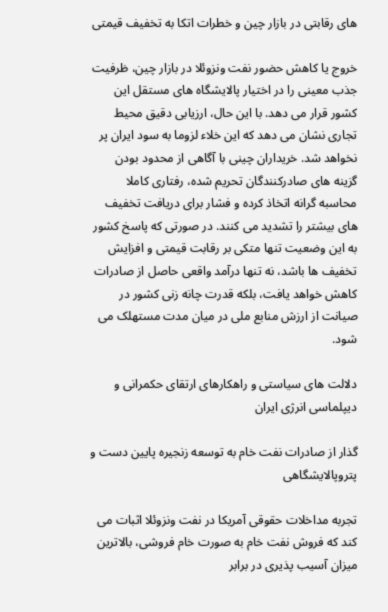های رقابتی در بازار چین و خطرات اتکا به تخفیف قیمتی

خروج یا کاهش حضور نفت ونزوئلا در بازار چین، ظرفیت جذب معینی را در اختیار پالایشگاه های مستقل این کشور قرار می دهد. با این حال، ارزیابی دقیق محیط تجاری نشان می دهد که این خلاء لزوما به سود ایران پر نخواهد شد. خریداران چینی با آگاهی از محدود بودن گزینه های صادرکنندگان تحریم شده، رفتاری کاملا محاسبه گرانه اتخاذ کرده و فشار برای دریافت تخفیف های بیشتر را تشدید می کنند. در صورتی که پاسخ کشور به این وضعیت تنها متکی بر رقابت قیمتی و افزایش تخفیف ها باشد، نه تنها درآمد واقعی حاصل از صادرات کاهش خواهد یافت، بلکه قدرت چانه زنی کشور در صیانت از ارزش منابع ملی در میان مدت مستهلک می شود.

دلالت های سیاستی و راهکارهای ارتقای حکمرانی و دیپلماسی انرژی ایران

گذار از صادرات نفت خام به توسعه زنجیره پایین دست و پتروپالایشگاهی

تجربه مداخلات حقوقی آمریکا در نفت ونزوئلا اثبات می کند که فروش نفت خام به صورت خام فروشی، بالاترین میزان آسیب پذیری در برابر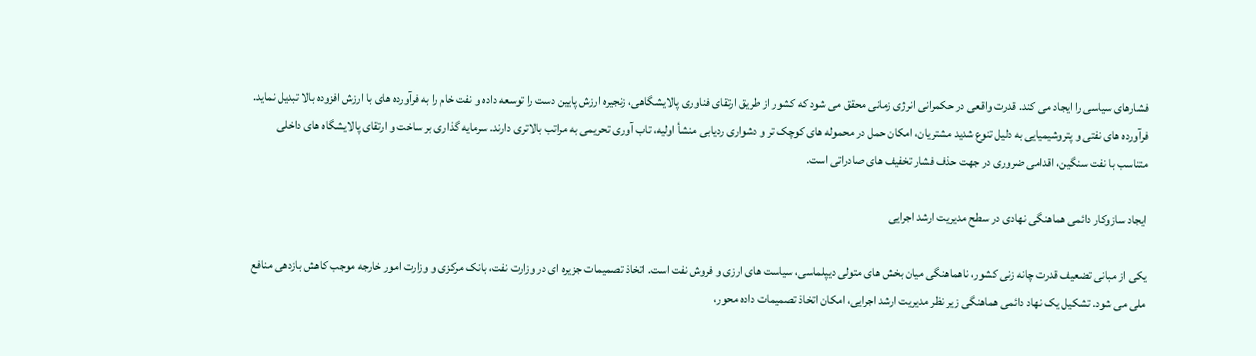فشارهای سیاسی را ایجاد می کند. قدرت واقعی در حکمرانی انرژی زمانی محقق می شود که کشور از طریق ارتقای فناوری پالایشگاهی، زنجیره ارزش پایین دست را توسعه داده و نفت خام را به فرآورده های با ارزش افزوده بالا تبدیل نماید. فرآورده های نفتی و پتروشیمیایی به دلیل تنوع شدید مشتریان، امکان حمل در محموله های کوچک تر و دشواری ردیابی منشأ اولیه، تاب آوری تحریمی به مراتب بالاتری دارند. سرمایه گذاری بر ساخت و ارتقای پالایشگاه های داخلی متناسب با نفت سنگین، اقدامی ضروری در جهت حذف فشار تخفیف های صادراتی است.

ایجاد سازوکار دائمی هماهنگی نهادی در سطح مدیریت ارشد اجرایی

یکی از مبانی تضعیف قدرت چانه زنی کشور، ناهماهنگی میان بخش های متولی دیپلماسی، سیاست های ارزی و فروش نفت است. اتخاذ تصمیمات جزیره ای در وزارت نفت، بانک مرکزی و وزارت امور خارجه موجب کاهش بازدهی منافع ملی می شود. تشکیل یک نهاد دائمی هماهنگی زیر نظر مدیریت ارشد اجرایی، امکان اتخاذ تصمیمات داده محور،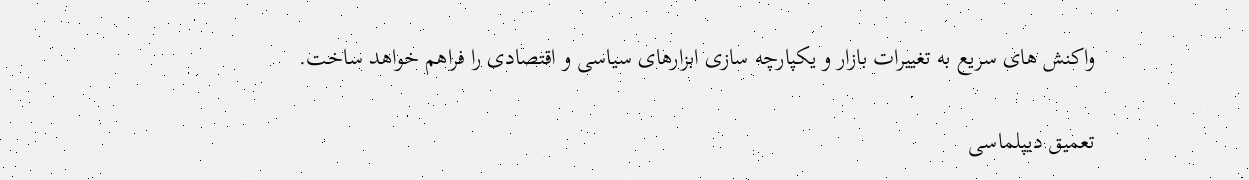واکنش های سریع به تغییرات بازار و یکپارچه سازی ابزارهای سیاسی و اقتصادی را فراهم خواهد ساخت.

تعمیق دیپلماسی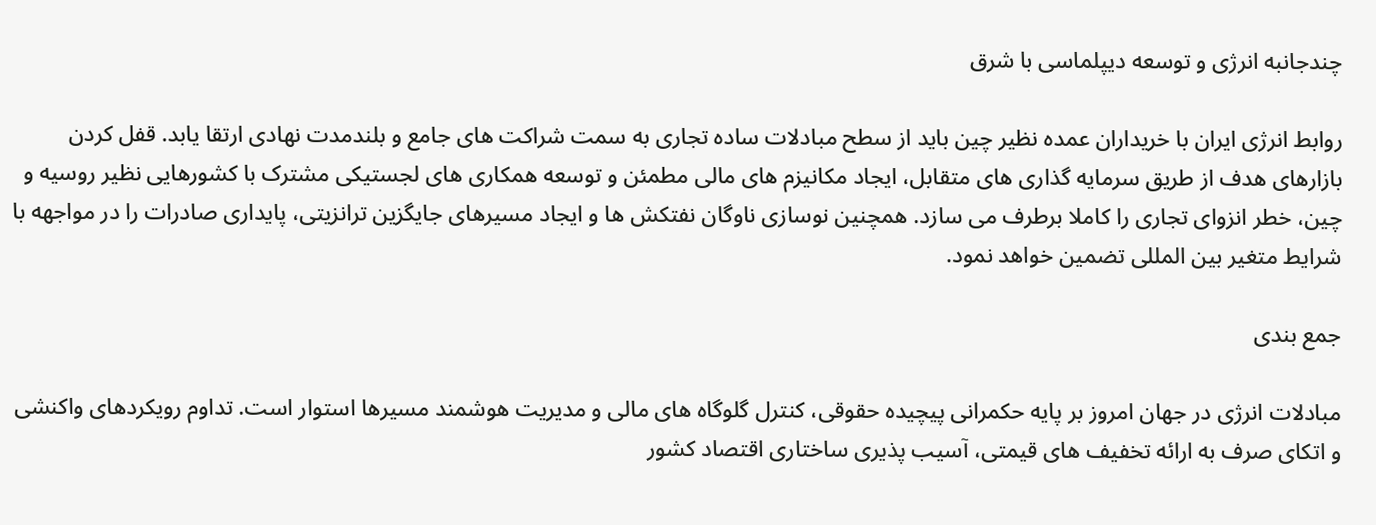چندجانبه انرژی و توسعه دیپلماسی با شرق

روابط انرژی ایران با خریداران عمده نظیر چین باید از سطح مبادلات ساده تجاری به سمت شراکت های جامع و بلندمدت نهادی ارتقا یابد. قفل کردن بازارهای هدف از طریق سرمایه گذاری های متقابل، ایجاد مکانیزم های مالی مطمئن و توسعه همکاری های لجستیکی مشترک با کشورهایی نظیر روسیه و چین، خطر انزوای تجاری را کاملا برطرف می سازد. همچنین نوسازی ناوگان نفتکش ها و ایجاد مسیرهای جایگزین ترانزیتی، پایداری صادرات را در مواجهه با شرایط متغیر بین المللی تضمین خواهد نمود.

جمع بندی

مبادلات انرژی در جهان امروز بر پایه حکمرانی پیچیده حقوقی، کنترل گلوگاه های مالی و مدیریت هوشمند مسیرها استوار است. تداوم رویکردهای واکنشی و اتکای صرف به ارائه تخفیف های قیمتی، آسیب پذیری ساختاری اقتصاد کشور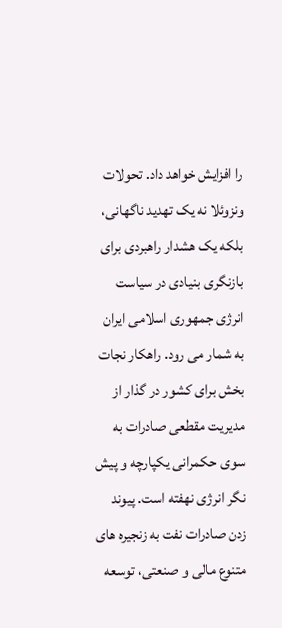را افزایش خواهد داد. تحولات ونزوئلا نه یک تهدید ناگهانی، بلکه یک هشدار راهبردی برای بازنگری بنیادی در سیاست انرژی جمهوری اسلامی ایران به شمار می رود. راهکار نجات بخش برای کشور در گذار از مدیریت مقطعی صادرات به سوی حکمرانی یکپارچه و پیش نگر انرژی نهفته است. پیوند زدن صادرات نفت به زنجیره های متنوع مالی و صنعتی، توسعه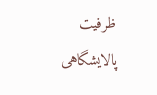ظرفیت پالایشگاهی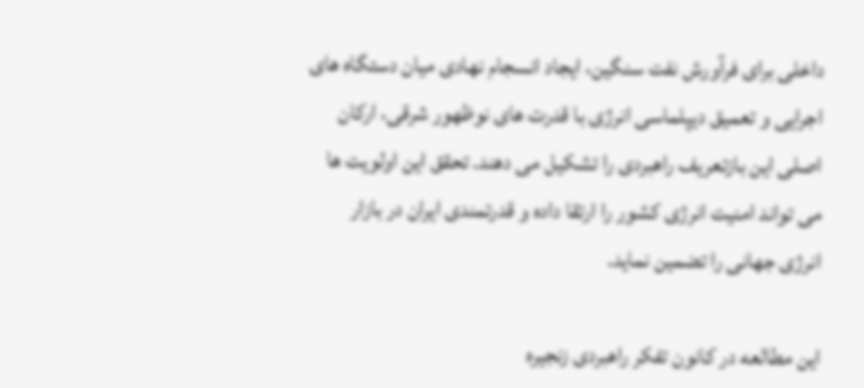داخلی برای فرآورش نفت سنگین، ایجاد انسجام نهادی میان دستگاه های اجرایی و تعمیق دیپلماسی انرژی با قدرت های نوظهور شرقی، ارکان اصلی این بازتعریف راهبردی را تشکیل می دهند. تحقق این اولویت ها می تواند امنیت انرژی کشور را ارتقا داده و قدرتمندی ایران در بازار انرژی جهانی را تضمین نماید.

این مطالعه در کانون تفکر راهبردی زنجیره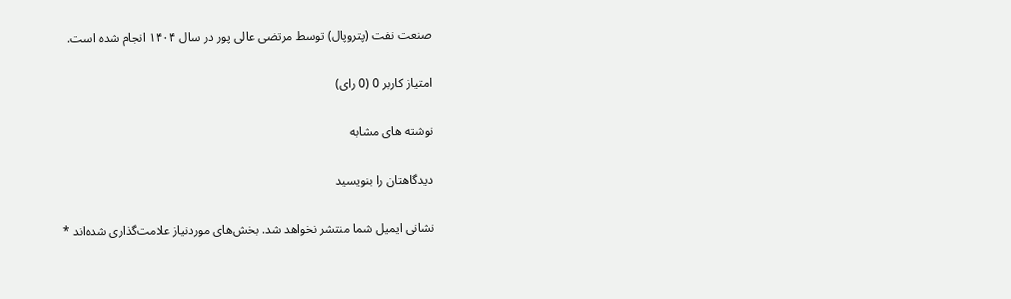صنعت نفت (پتروپال) توسط مرتضی عالی پور در سال ۱۴۰۴ انجام شده است.

امتیاز کاربر 0 (0 رای)

نوشته های مشابه

دیدگاهتان را بنویسید

نشانی ایمیل شما منتشر نخواهد شد. بخش‌های موردنیاز علامت‌گذاری شده‌اند *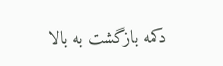دکمه بازگشت به بالا